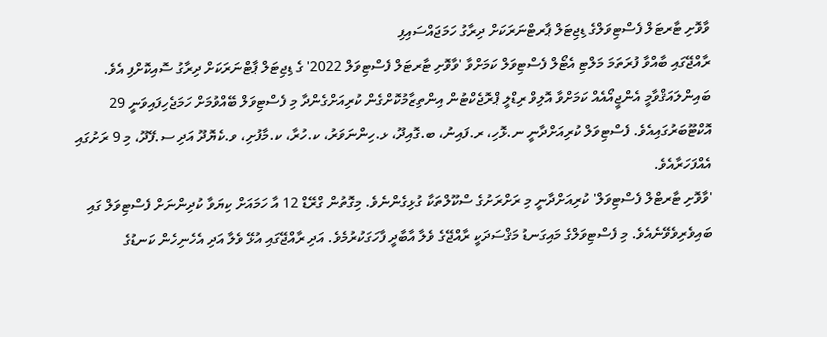ވާވޮށި ޓާރޓަލް ފެސްޓިވަލްގެ ޑިޖިޓަލް ޕާރޓްނަރަކަށް ދިރާގު ހަމަޖައްސައިފި
ރާއްޖޭގައި ބާއްވާ ފުރަތަމަ މަލްޓި އެޓޯލް ފެސްޓިވަލް ކަމަށްވާ 'ވާވޮށި ޓާރޓަލް ފެސްޓިވަލް 2022' ގެ ޑިޖިޓަލް ޕާޓްނަރަކަށް ދިރާގު ސޮއިކޮށްފި އެވެ.
ބައިންލައަޤްވާމީ އެންޖީއޯއެއް ކަމަށްވާ އޮލިވް ރިޑްލީ ޕްރޮޖެކްޓުން އިންތިޒާމުކޮށްގެން ކުރިއަށްގެންދާ މި ފެސްޓިވަލް ބޭއްވުމަށް ހަމަޖެހިފައިވަނީ 29 އޮކްޓޫބަރުގައިއެވެ. ފެސްޓިވަލް ކުރިއަށްދާނީ ނ.ޅޮހި، ރ.ފައިނު، ބ.ގޮއިދޫ، ޅ.ހިންނަވަރު، ކ.ހުރާ، ކ.މާފުށި، ވ.ކެޔޮދޫ އަދި ސ.ފޭދޫ، މި 9 ރަށުގައި އެއްފަހަރާއެވެ.
'ވާވޮށި ޓާރޓްލް ފެސްޓިވަލް' ކުރިއަށްދާނީ މި ރަށްރަށުގެ ސްކޫލްތަކާ ގުޅިގެންނެވެ. މިގޮތުން ގްރޭޑް 12 އާ ހަމައަށް ކިޔަވާ ކުދިންނަށް ފެސްޓިވަލް ގައި ބައިވެރިވެވޭނެއެވެ. މި ފެސްޓިވަލްގެ މައިގަނޑު މަޤްސަދަކީ ރާއްޖޭގެ ވެލާ އާބާދީ ފާހަގަކުރުމެވެ. އަދި ރާއްޖޭގައި އުޅޭ ވެލާ އަދި އެހެނިހެން ކަނޑުގެ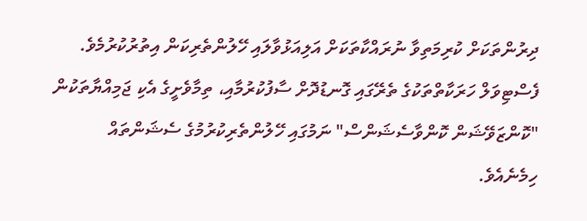ދިރުންތަކަށް ކުރިމަތިވާ ނުރައްކާތަކަށް އަލިއަޅުވާލައި ހޭލުންތެރިކަން އިތުރުކުރުމެވެ.
ފެސްޓިވަލް ހަރަކާތްތަކުގެ ތެރޭގައި ގޮނޑުދޮށް ސާފުކުރުމާއި، ތިމާވެށީގެ އެކި ޖަމިއްޔާތަކުން "ކޮންޒަވޭޝަން ކޮންވާސެޝަންސް" ނަމުގައި ހޭލުންތެރިކުރުމުގެ ސެޝަންތައް ހިމެނެއެވެ.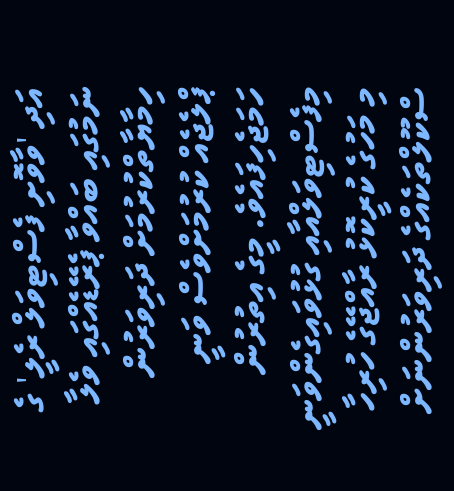އަދި 'ވާވޮށި ފެސްޓިވަލް ރެލީ' ގެ ނަމުގައި ބައްވާ ޕެރޭޑެއްގައި ވެލާ ހިމާޔާތްކުރުމަށް ދަރިވަރުން ޕްލެޖެއް ކުރުމަށްވެސް ވަނީ ހަމަޖެހިފައެވެ. މީގެ އިތުރުން މިފެސްޓިވަލްއާއި ގުޅުވައިގެންވަނީ މި މަހުގެ ކުރީކޮޅު ރާއްޖޭގެ ހުރިހާ ސްކޫލްތަކެއްގެ ދަރިވަރުންނަށް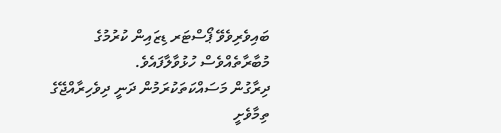ބައިވެރިވެވޭ ޕޯސްޓަރ ޑިޒައިން ކުރުމުގެ މުބާރާތެއްވެސް ހުޅުވާލާފައެވެ.
ދިރާގުން މަސައްކަތަކުރަމުން ދަނީ ދިވެހިރާއްޖޭގެ ތިމާވެށީ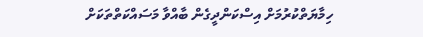ހިމާޔަތްކުރުމަށް އިސްކަންދީގެން ބާއްވާ މަސައްކަތްތަކަށް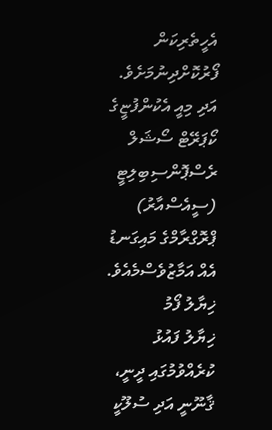އެހީތެރިކަން ފޯރުކޮށްދިނުމަށެވެ. އަދި މިއީ އެކުންފުޏީގެ ކޯޕަރޭޓް ސޯޝަލް ރެސްޕޮންސިބިލިޓީ (ސީއެސްއާރު) ޕްރޮގްރާމްގެ މައިގަނޑު އެއް އަމާޒުވެސްމެއެވެ.
ޚިޔާލު ފޯމު
ޚިޔާލު ފައުޅު ކުރެއްވުމުގައި ދީނީ، ޤާނޫނީ އަދި ސުލޫކީ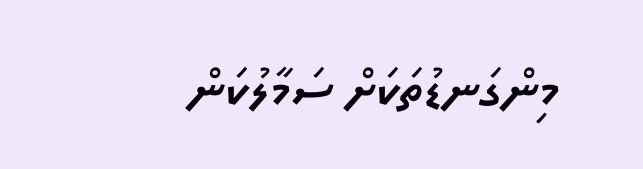މިންގަނޑުތަކަށް ސަމާލުކަން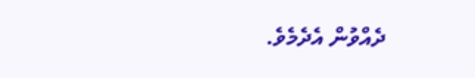ދެއްވުން އެދެމެވެ.